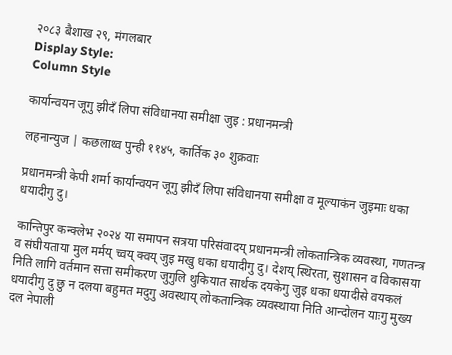२०८३ बैशाख २९, मंगलबार
Display Style:
Column Style

कार्यान्वयन जूगु झीदँ लिपा संविधानया समीक्षा जुइ : प्रधानमन्त्री

लहनान्युज | कछलाथ्व पुन्ही ११४५, कार्तिक ३० शुक्रवाः

प्रधानमन्त्री केपी शर्मा कार्यान्वयन जूगु झीदँ लिपा संविधानया समीक्षा व मूल्याकंन जुइमाः धका धयादीगु दु।

कान्तिपुर कन्क्लेभ २०२४ या समापन सत्रया परिसंवादय् प्रधानमन्त्री लोकतान्त्रिक व्यवस्था, गणतन्त्र व संघीयताया मुल मर्मय् च्वय् क्वय् जुइ मखु धका धयादीगु दु। देशय् स्थिरता, सुशासन व विकासया निति लागि वर्तमान सत्ता समीकरण जुगुलि थुकियात सार्थक दयकेगु जुइ धका धयादीसे वयकलं धयादीगु दु छु न दलया बहुमत मदुगु अवस्थाय् लोकतान्त्रिक व्यवस्थाया निति आन्दोलन याःगु मुख्य दल नेपाली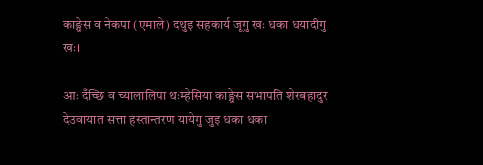काङ्ग्रेस व नेकपा (एमाले) दथुइ सहकार्य जूगु खः धका धयादीगु खः।

आः दँच्छि व च्यालालिपा थःम्हेसिया काङ्ग्रेस सभापति शेरबहादुर देउवायात सत्ता हस्तान्तरण यायेगु जुइ धका धका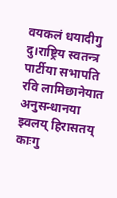वयकलं धयादीगु दु।राष्ट्रिय स्वतन्त्र पार्टीया सभापति रवि लामिछानेयात अनुसन्धानया झ्वलय् हिरासतय् काःगु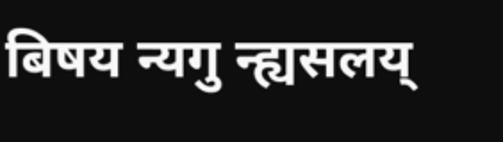बिषय न्यगु न्ह्यसलय्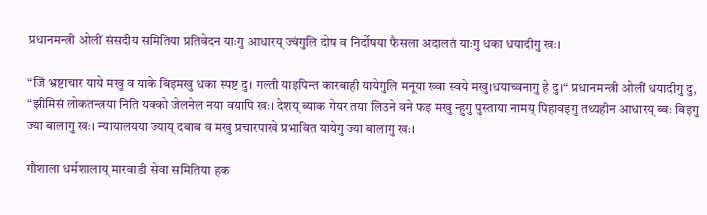प्रधानमन्त्री ओलीं संसदीय समितिया प्रतिवेदन याःगु आधारय् ज्वंगुलि दोष व निर्दोषया फैसला अदालतं याःगु धका धयादीगु खः।

“जिं भ्रष्टाचार याये मखु व याके बिइमखु धका स्पष्ट दु। गल्ती याइपिन्त कारबाही यायेगुलि मनूया ख्वा स्वये मखु।धयाच्वनागु हे दु।“ प्रधानमन्त्री ओलीं धयादीगु दु, “झीमिसं लोकतन्त्रया निति यक्को जेलनेल नया वयापि खः। देशय् ब्याक गेयर तया लिउने वने फइ मखु न्हुगु पुस्ताया नामय् पिहावइगु तथ्यहीन आधारय् ब्बः बिइगु ज्या बालागु खः। न्यायालयया ज्याय् दबाब व मखु प्रचारपाखे प्रभावित यायेगु ज्या बालागु खः।

गौशाला धर्मशालाय् मारवाडी सेवा समितिया हक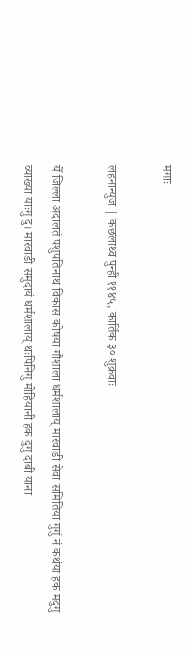मगाः

लहनान्युज | कछलाथ्व पुन्ही ११४५, कार्तिक ३० शुक्रवाः

येँ जिल्ला अदालतं पशुपतिनाथ विकास कोषया गौशाला धर्मशालाय् मारवाडी सेवा समितिया गुगुं नं कथंया हक मदुगु व्याख्या याःगु दु। मारवाडी समुदायं धर्मशालाय् थःपिनिगु मोहियानी हक दुगु दाबी याना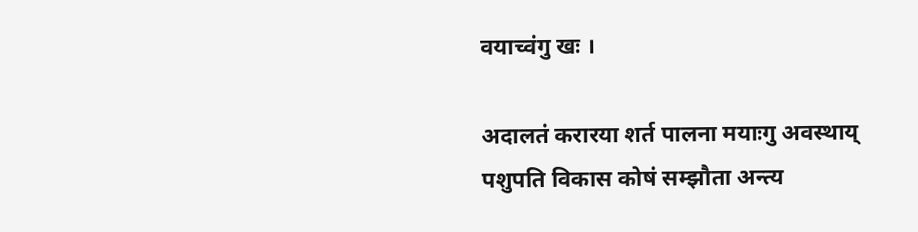वयाच्वंगु खः ।

अदालतं करारया शर्त पालना मयाःगु अवस्थाय् पशुपति विकास कोषं सम्झौता अन्त्य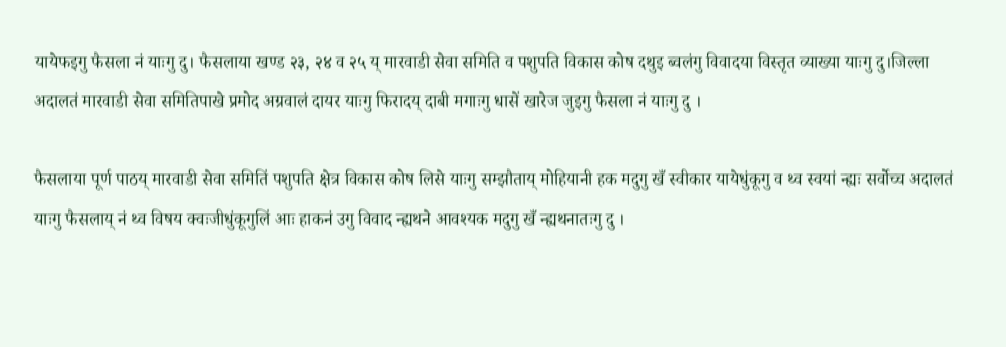यायेफइगु फैसला नं याःगु दु। फैसलाया खण्ड २३, २४ व २५ य् मारवाडी सेवा समिति व पशुपति विकास कोष दथुइ ब्वलंगु विवादया विस्तृत व्याख्या याःगु दु।जिल्ला अदालतं मारवाडी सेवा समितिपाखे प्रमोद अग्रवालं दायर याःगु फिरादय् दाबी मगाःगु धासें खारेज जुइगु फैसला नं याःगु दु ।

फैसलाया पूर्ण पाठय् मारवाडी सेवा समितिं पशुपति क्षेत्र विकास कोष लिसे याःगु सम्झौताय् मोहियानी हक मदुगु खँ स्वीकार यायेधुंकूगु व थ्व स्वयां न्ह्यः सर्वोच्च अदालतं याःगु फैसलाय् नं थ्व विषय क्वःजीधुंकूगुलिं आः हाकनं उगु विवाद न्ह्यथने आवश्यक मदुगु खँ न्ह्यथनातःगु दु ।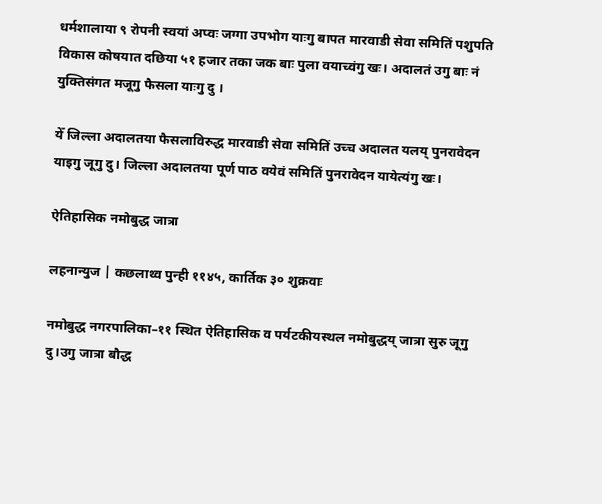धर्मशालाया ९ रोपनी स्वयां अप्वः जग्गा उपभोग याःगु बापत मारवाडी सेवा समितिं पशुपति विकास कोषयात दछिया ५१ हजार तका जक बाः पुला वयाच्वंगु खः। अदालतं उगु बाः नं युक्तिसंगत मजूगु फैसला याःगु दु ।

येँ जिल्ला अदालतया फैसलाविरुद्ध मारवाडी सेवा समितिं उच्च अदालत यलय् पुनरावेदन याइगु जूगु दु। जिल्ला अदालतया पूर्ण पाठ वयेवं समितिं पुनरावेदन यायेत्यंगु खः।

ऐतिहासिक नमोबुद्ध जात्रा

लहनान्युज | कछलाथ्व पुन्ही ११४५, कार्तिक ३० शुक्रवाः

नमोबुद्ध नगरपालिका–११ स्थित ऐतिहासिक व पर्यटकीयस्थल नमोबुद्धय् जात्रा सुरु जूगु दु।उगु जात्रा बौद्ध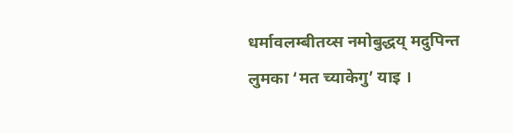धर्मावलम्बीतय्स नमोबुद्धय् मदुपिन्त लुमका ‘मत च्याकेगु’ याइ ।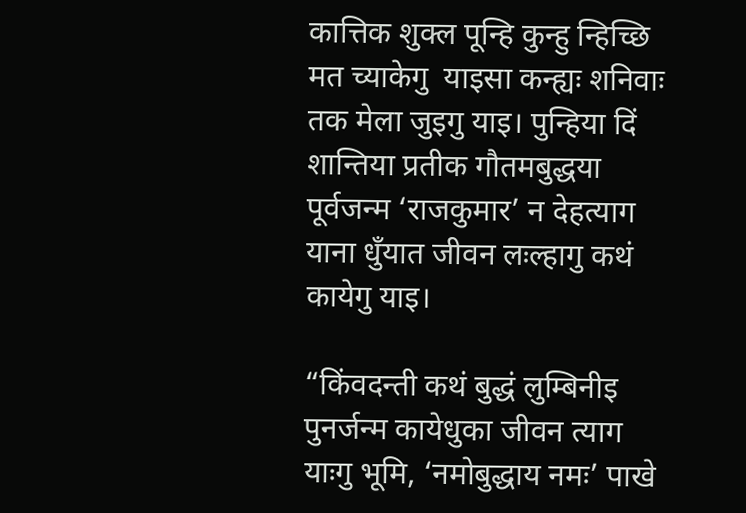कात्तिक शुक्ल पून्हि कुन्हु न्हिच्छि मत च्याकेगु  याइसा कन्ह्यः शनिवाः तक मेला जुइगु याइ। पुन्हिया दिं शान्तिया प्रतीक गौतमबुद्धया पूर्वजन्म ‘राजकुमार’ न देहत्याग याना धुँयात जीवन लःल्हागु कथं कायेगु याइ।

“किंवदन्ती कथं बुद्धं लुम्बिनीइ पुनर्जन्म कायेधुका जीवन त्याग याःगु भूमि, ‘नमोबुद्धाय नमः’ पाखे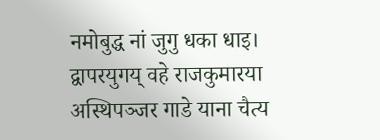नमोबुद्ध नां जुगु धका धाइ। द्वापरयुगय् वहे राजकुमारया अस्थिपञ्जर गाडे याना चैत्य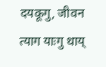दयकूगु, जीवन त्याग याःगु थाय्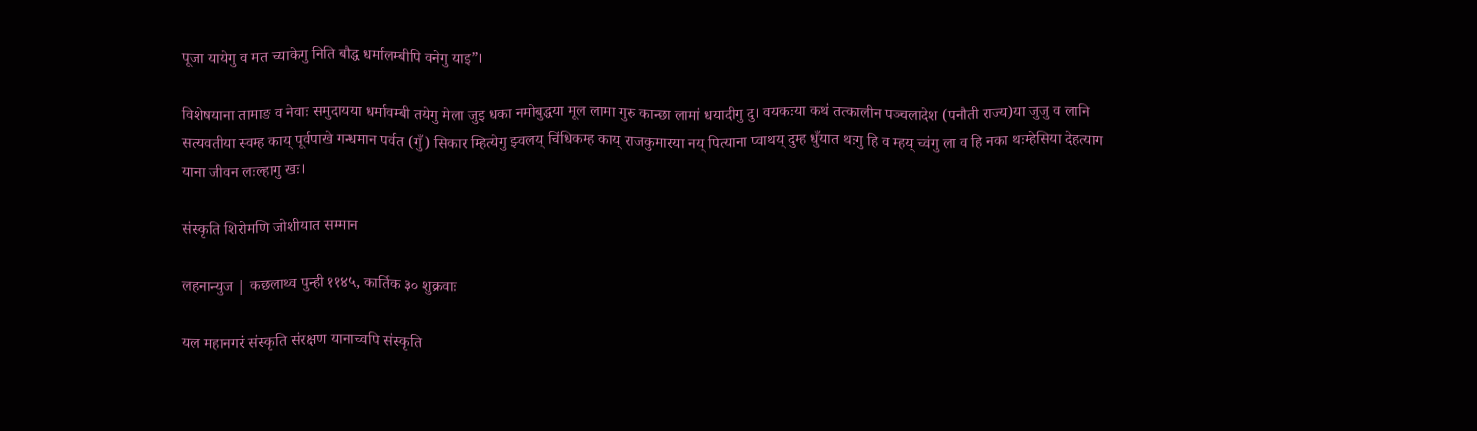पूजा यायेगु व मत च्याकेगु निति बौद्ध धर्मालम्बीपि वनेगु याइ”।

विशेषयाना तामाङ व नेवाः समुदायया धर्मावम्बी तयेगु मेला जुइ धका नमोबुद्धया मूल लामा गुरु कान्छा लामां धयादीगु दु। वयकःया कथं तत्कालीन पञ्चलादेश (पनौती राज्य)या जुजु व लानि सत्यवतीया स्वम्ह काय् पूर्वपाखे गन्धमान पर्वत (गुँ) सिकार म्हित्येगु झ्वलय् चिंधिकम्ह काय् राजकुमारया नय् पित्याना प्वाथय् दुम्ह धुँयात थःगु हि व म्हय् च्वंगु ला व हि नका थःम्हेसिया देहत्याग याना जीवन लःल्हागु खः।

संस्कृति शिरोमणि जोशीयात सम्मान

लहनान्युज | कछलाथ्व पुन्ही ११४५, कार्तिक ३० शुक्रवाः

यल महानगरं संस्कृति संरक्षण यानाच्वपि संस्कृति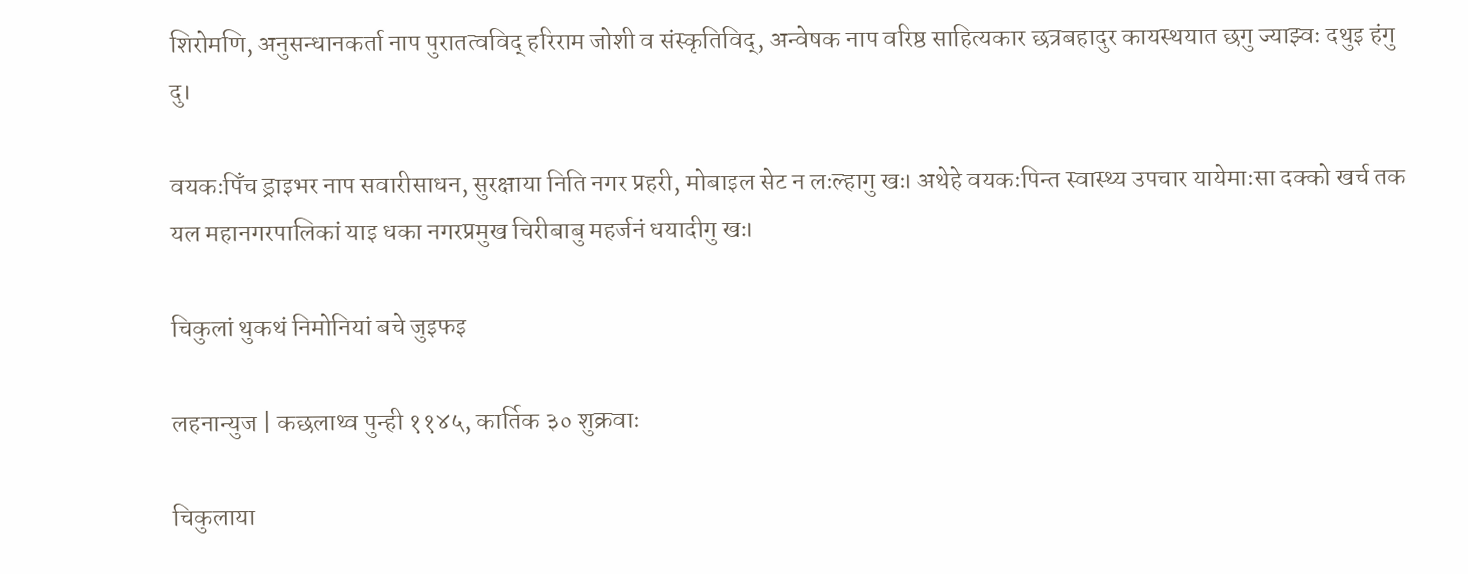शिरोमणि, अनुसन्धानकर्ता नाप पुरातत्वविद् हरिराम जोशी व संस्कृतिविद्, अन्वेषक नाप वरिष्ठ साहित्यकार छत्रबहादुर कायस्थयात छगु ज्याझ्वः दथुइ हंगु दु।

वयकःपिँच ड्राइभर नाप सवारीसाधन, सुरक्षाया निति नगर प्रहरी, मोबाइल सेट न लःल्हागु खः। अथेहे वयकःपिन्त स्वास्थ्य उपचार यायेमाःसा दक्को खर्च तक यल महानगरपालिकां याइ धका नगरप्रमुख चिरीबाबु महर्जनं धयादीगु खः।

चिकुलां थुकथं निमोनियां बचे जुइफइ

लहनान्युज | कछलाथ्व पुन्ही ११४५, कार्तिक ३० शुक्रवाः

चिकुलाया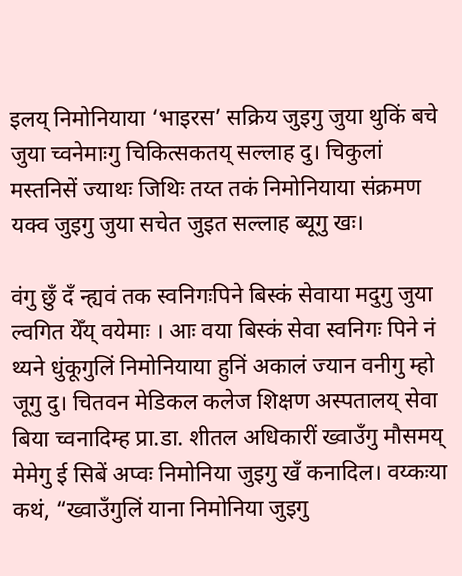इलय् निमोनियाया ‘भाइरस’ सक्रिय जुइगु जुया थुकिं बचे जुया च्वनेमाःगु चिकित्सकतय् सल्लाह दु। चिकुलां मस्तनिसें ज्याथः जिथिः तय्त तकं निमोनियाया संक्रमण यक्व जुइगु जुया सचेत जुइत सल्लाह ब्यूगु खः।

वंगु छुँ दँ न्ह्यवं तक स्वनिगःपिने बिस्कं सेवाया मदुगु जुया ल्वगित येँय् वयेमाः । आः वया बिस्कं सेवा स्वनिगः पिने नं थ्यने धुंकूगुलिं निमोनियाया हुनिं अकालं ज्यान वनीगु म्हो जूगु दु। चितवन मेडिकल कलेज शिक्षण अस्पतालय् सेवा बिया च्वनादिम्ह प्रा.डा. शीतल अधिकारीं ख्वाउँगु मौसमय् मेमेगु ई सिबें अप्वः निमोनिया जुइगु खँ कनादिल। वय्कःया कथं, “ख्वाउँगुलिं याना निमोनिया जुइगु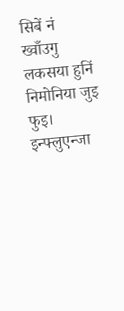सिबें नं ख्वाँउगु लकसया हुनिं निमोनिया जुइ फुइ। इन्फ्लुएन्जा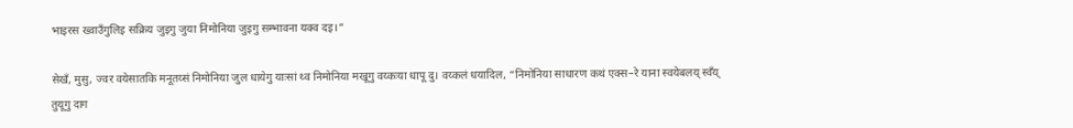भाइरस ख्वाउँगुलिइ सक्रिय जुइगु जुया निमोनिया जुइगु सम्भावना यक्व दइ।”

सेखँ, मुसु, ज्वर वयेसातकि मनूतय्सं निमोनिया जुल धायेगु याःसां थ्व निमोनिया मखूगु वय्कःया धापू दु। वय्कलं धयादिल, “निमोनिया साधारण कथं एक्स–रे याना स्वयेबलय् स्वँय् तुयूगु दाग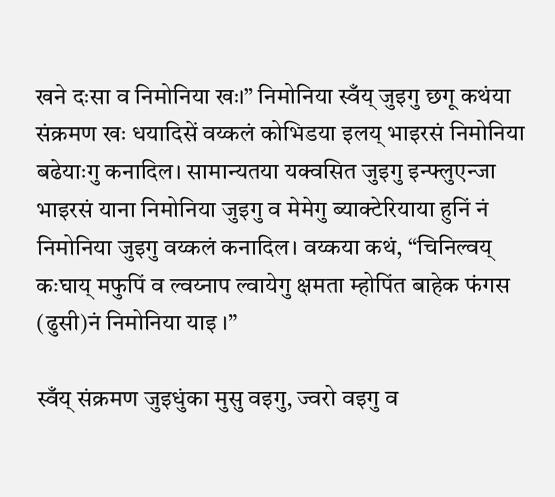खने दःसा व निमोनिया खः।” निमोनिया स्वँय् जुइगु छगू कथंया संक्रमण खः धयादिसें वय्कलं कोभिडया इलय् भाइरसं निमोनिया बढेयाःगु कनादिल। सामान्यतया यक्वसित जुइगु इन्फ्लुएन्जा भाइरसं याना निमोनिया जुइगु व मेमेगु ब्याक्टेरियाया हुनिं नं निमोनिया जुइगु वय्कलं कनादिल। वय्कया कथं, “चिनिल्वय् कःघाय् मफुपिं व ल्वय्नाप ल्वायेगु क्षमता म्होपिंत बाहेक फंगस (ढुसी)नं निमोनिया याइ ।”

स्वँय् संक्रमण जुइधुंका मुसु वइगु, ज्वरो वइगु व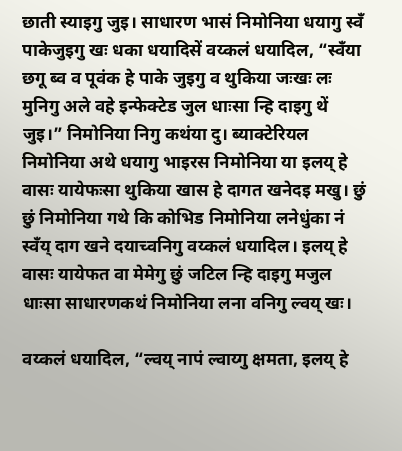छाती स्याइगु जुइ। साधारण भासं निमोनिया धयागु स्वँ पाकेजुइगु खः धका धयादिसें वय्कलं धयादिल, “स्वँया छगू ब्व व पूवंक हे पाके जुइगु व थुकिया जःखः लः मुनिगु अले वहे इन्फेक्टेड जुल धाःसा न्हि दाइगु थें जुइ।” निमोनिया निगु कथंया दु। ब्याक्टेरियल निमोनिया अथे धयागु भाइरस निमोनिया या इलय् हे वासः यायेफःसा थुकिया खास हे दागत खनेदइ मखु। छुं छुं निमोनिया गथे कि कोभिड निमोनिया लनेधुंका नं स्वँय् दाग खने दयाच्वनिगु वय्कलं धयादिल। इलय् हे वासः यायेफत वा मेमेगु छुं जटिल न्हि दाइगु मजुल धाःसा साधारणकथं निमोनिया लना वनिगु ल्वय् खः।

वय्कलं धयादिल, “ल्वय् नापं ल्वाय्गु क्षमता, इलय् हे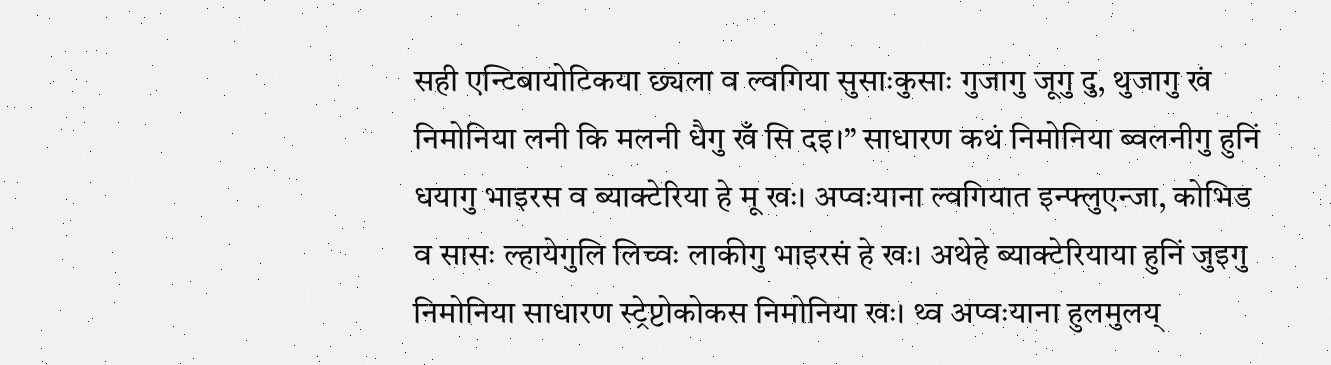सही एन्टिबायोटिकया छ्यला व ल्वगिया सुसाःकुसाः गुजागु जूगु दु, थुजागु खं निमोनिया लनी कि मलनी धैगु खँ सि दइ।” साधारण कथं निमोनिया ब्वलनीगु हुनिं धयागु भाइरस व ब्याक्टेरिया हे मू खः। अप्वःयाना ल्वगियात इन्फ्लुएन्जा, कोभिड व सासः ल्हायेगुलि लिच्वः लाकीगु भाइरसं हे खः। अथेहे ब्याक्टेरियाया हुनिं जुइगु निमोनिया साधारण स्ट्रेप्टोकोकस निमोनिया खः। थ्व अप्वःयाना हुलमुलय्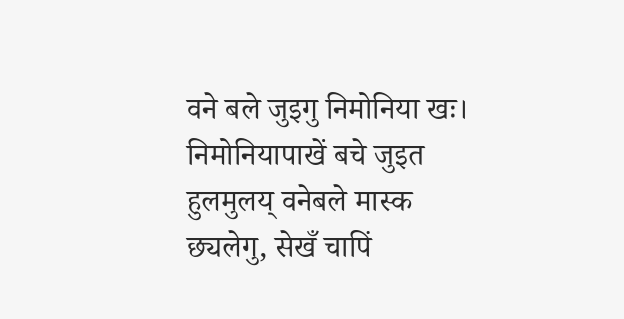वने बले जुइगु निमोनिया खः। निमोनियापाखें बचे जुइत हुलमुलय् वनेबले मास्क छ्यलेगु, सेखँ चापिं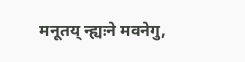मनूतय् न्ह्यःने मवनेगु,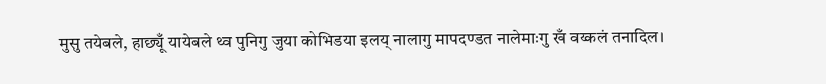मुसु तयेबले, हाछ्यूँ यायेबले थ्व पुनिगु जुया कोभिडया इलय् नालागु मापदण्डत नालेमाःगु खँ वय्कलं तनादिल।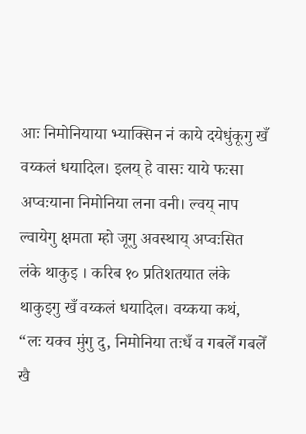आः निमोनियाया भ्याक्सिन नं काये दयेधुंकूगु खँ वय्कलं धयादिल। इलय् हे वासः याये फःसा अप्वःयाना निमोनिया लना वनी। ल्वय् नाप ल्वायेगु क्षमता म्हो जूगु अवस्थाय् अप्वःसित लंके थाकुइ । करिब १० प्रतिशतयात लंके थाकुइगु खँ वय्कलं धयादिल। वय्कया कथं, “लः यक्व मुंगु दु, निमोनिया तःधँ व गबलेँ गबलेँ खै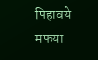पिहावये मफया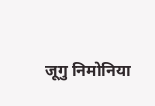जूगु निमोनिया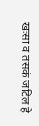खःसा व तसकं जटिल हे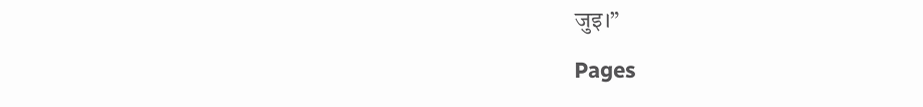जुइ।”

Pages